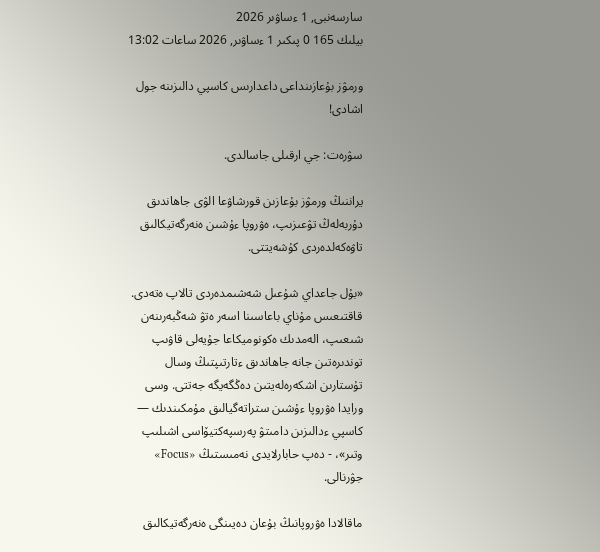سارسەنبى, 1 ءساۋىر 2026
بيلىك 165 0 پىكىر 1 ءساۋىر, 2026 ساعات 13:02

ورمۋز بۇعازىنداعى داعدارىس كاسپي دالىزىنە جول اشادى!

سۋرەت: جي ارقىلى جاسالدى.

يراننىڭ ورمۋز بۇعازىن قورشاۋعا الۋى جاھاندىق دۇربەلەڭ تۋعىزىپ، ەۋروپا ءۇشىن ەنەرگەتيكالىق تاۋەكەلدەردى كۇشەيتتى.

«بۇل جاعداي شۇعىل شەشىمدەردى تالاپ ەتەدى. قاقتىعىس مۇناي باعاسىنا اسەر ەتۋ شەڭبەرىنەن شىعىپ، الەمدىك ەكونوميكاعا جۇيەلى قاۋىپ توندىرەتىن جانە جاھاندىق ءتارتىپتىڭ وسال تۇستارىن اشكەرەلەيتىن دەڭگەيگە جەتتى. وسى ورايدا ەۋروپا ءۇشىن ستراتەگيالىق مۇمكىندىك — كاسپي ءدالىزىن دامىتۋ پەرسپەكتيۆاسى اشىلىپ وتىر»، - دەپ حابارلايدى نەمىستىڭ «Focus» جۋرنالى.

ماقالادا ەۋروپانىڭ بۇعان دەيىنگى ەنەرگەتيكالىق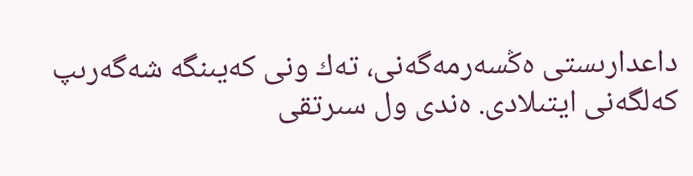داعدارىستى ەڭسەرمەگەنى، تەك ونى كەيىنگە شەگەرىپ كەلگەنى ايتىلادى. ەندى ول سىرتقى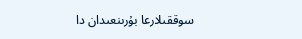سوققىلارعا بۇرىنعىدان دا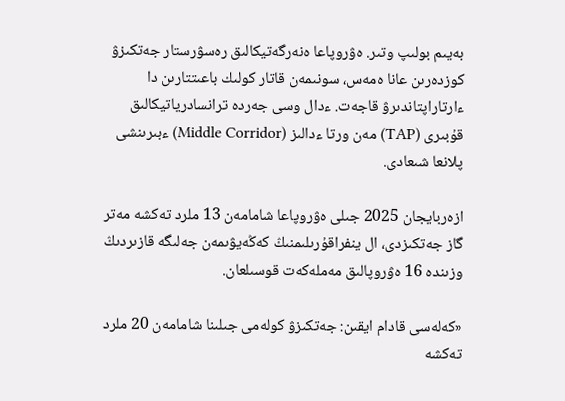بەيىم بولىپ وتىر. ەۋروپاعا ەنەرگەتيكالىق رەسۋرستار جەتكىزۋ كوزدەرىن عانا ەمەس، سونىمەن قاتار كولىك باعىتتارىن دا ءارتاراپتاندىرۋ قاجەت. ءدال وسى جەردە ترانسادرياتيكالىق قۇبىرى (TAP) مەن ورتا ءدالىز (Middle Corridor) ءبىرىنشى پلانعا شىعادى.

ازەربايجان 2025 جىلى ەۋروپاعا شامامەن 13 ملرد تەكشە مەتر گاز جەتكىزدى، ال ينفراقۇرىلىمنىڭ كەڭەيۋىمەن جەلىگە قازىردىڭ وزىندە 16 ەۋروپالىق مەملەكەت قوسىلعان.

«كەلەسى قادام ايقىن: جەتكىزۋ كولەمى جىلىنا شامامەن 20 ملرد تەكشە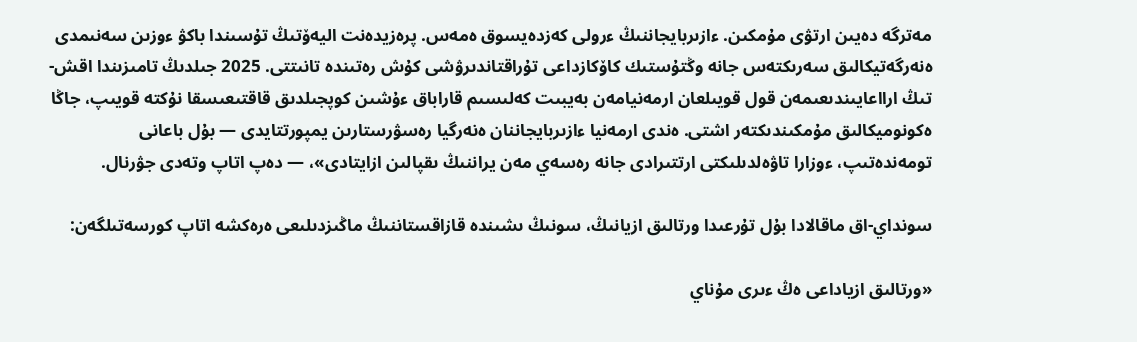مەترگە دەيىن ارتۋى مۇمكىن. ءازىربايجاننىڭ ءرولى كەزدەيسوق ەمەس. پرەزيدەنت اليەۆتىڭ تۇسىندا باكۋ ءوزىن سەنىمدى ەنەرگەتيكالىق سەرىكتەس جانە وڭتۇستىك كاۆكازداعى تۇراقتاندىرۋشى كۇش رەتىندە تانىتتى. 2025 جىلدىڭ تامىزىندا اقش-تىڭ ارااعايىندىعىمەن قول قويىلعان ارمەنيامەن بەيبىت كەلىسىم قاراباق ءۇشىن كوپجىلدىق قاقتىعىسقا نۇكتە قويىپ، جاڭا ەكونوميكالىق مۇمكىندىكتەر اشتى. ەندى ارمەنيا ءازىربايجاننان ەنەرگيا رەسۋرستارىن يمپورتتايدى — بۇل باعانى تومەندەتىپ، ءوزارا تاۋەلدىلىكتى ارتتىرادى جانە رەسەي مەن يراننىڭ ىقپالىن ازايتادى»، — دەپ اتاپ وتەدى جۋرنال.

سونداي-اق ماقالادا بۇل تۇرعىدا ورتالىق ازيانىڭ، سونىڭ ىشىندە قازاقستاننىڭ ماڭىزدىلىعى ەرەكشە اتاپ كورسەتىلگەن:

«ورتالىق ازياداعى ەڭ ءىرى مۇناي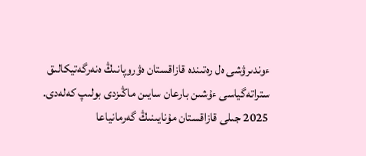ءوندىرۋشى ەل رەتىندە قازاقستان ەۋروپانىڭ ەنەرگەتيكالىق ستراتەگياسى ءۇشىن بارعان سايىن ماڭىزدى بولىپ كەلەدى. 2025 جىلى قازاقستان مۇنايىنىڭ گەرمانياعا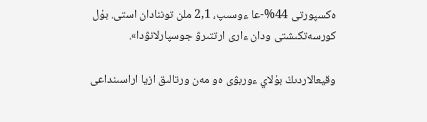ەكسپورتى 44%-عا ءوسىپ، 2,1 ملن توننادان استى. بۇل كورسەتكىشتى ودان ءارى ارتتىرۋ جوسپارلانۋدا».

وقيعالاردىڭ بۇلاي ءوربۋى ەو مەن ورتالىق ازيا اراسىنداعى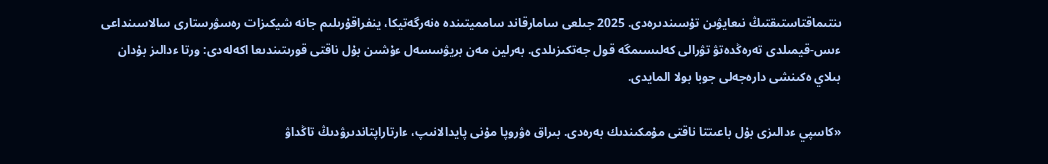ىنتىماقتاستىقتىڭ نىعايۋىن تۇسىندىرەدى. 2025 جىلعى سامارقاند سامميتىندە ەنەرگەتيكا، ينفراقۇرىلىم جانە شيكىزات رەسۋرستارى سالاسىنداعى ءىس-قيمىلدى تەرەڭدەتۋ تۋرالى كەلىسىمگە قول جەتكىزىلدى. بەرلين مەن بريۋسسەل ءۇشىن بۇل ناقتى قورىتىندىعا اكەلەدى: ورتا ءدالىز بۇدان بىلاي ەكىنشى دارەجەلى جوبا بولا المايدى.

«كاسپي ءدالىزى بۇل باعىتتا ناقتى مۇمكىندىك بەرەدى. بىراق ەۋروپا مۇنى پايدالانىپ، ءارتاراپتاندىرۋدىڭ تاڭداۋ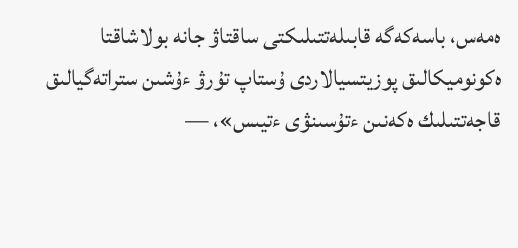ەمەس، باسەكەگە قابىلەتتىلىكتى ساقتاۋ جانە بولاشاقتا ەكونوميكالىق پوزيتسيالاردى ۇستاپ تۇرۋ ءۇشىن ستراتەگيالىق قاجەتتىلىك ەكەنىن ءتۇسىنۋى ءتيىس»، —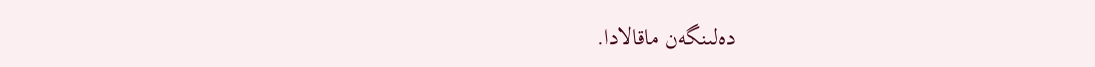دەلىنگەن ماقالادا.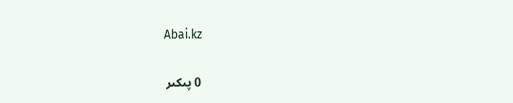Abai.kz

0 پىكىر